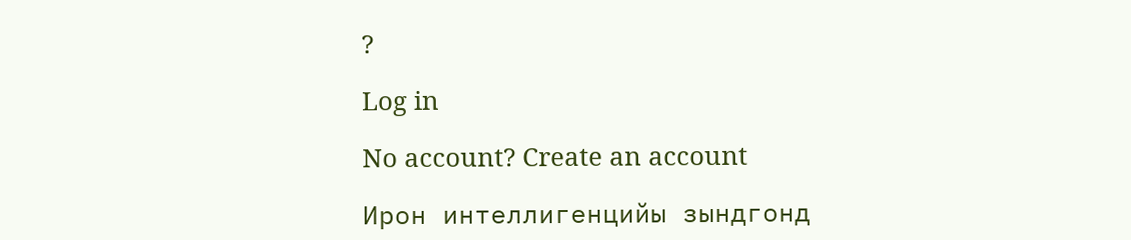?

Log in

No account? Create an account

Ирон интеллигенцийы зындгонд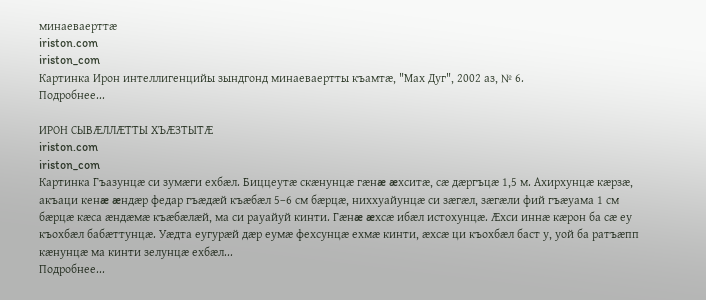минаеваерттæ
iriston.com
iriston_com
Картинка Ирон интеллигенцийы зындгонд минаеваертты къамтæ, "Мах Дуг", 2002 аз, № 6.
Подробнее...

ИРОН СЫВÆЛЛÆТТЫ ХЪÆЗТЫТÆ
iriston.com
iriston_com
Картинка Гъазунцæ си зумæги ехбæл. Биццеутæ скæнунцæ гæнæ æхситæ, сæ дæргъцæ 1,5 м. Ахирхунцæ кæрзæ, акъаци кенæ æндæр федар гъæдæй къæбæл 5–6 см бæрцæ, ниххуайунцæ си зæгæл, зæгæли фий гъæуама 1 см бæрцæ кæса æндæмæ къæбæлæй, ма си рауайуй кинти. Гæнæ æхсæ ибæл истохунцæ. Æхси иннæ кæрон ба сæ еу къохбæл бабæттунцæ. Уæдта еугурæй дæр еумæ фехсунцæ ехмæ кинти, æхсæ ци къохбæл баст у, уой ба ратъæпп кæнунцæ ма кинти зелунцæ ехбæл...
Подробнее...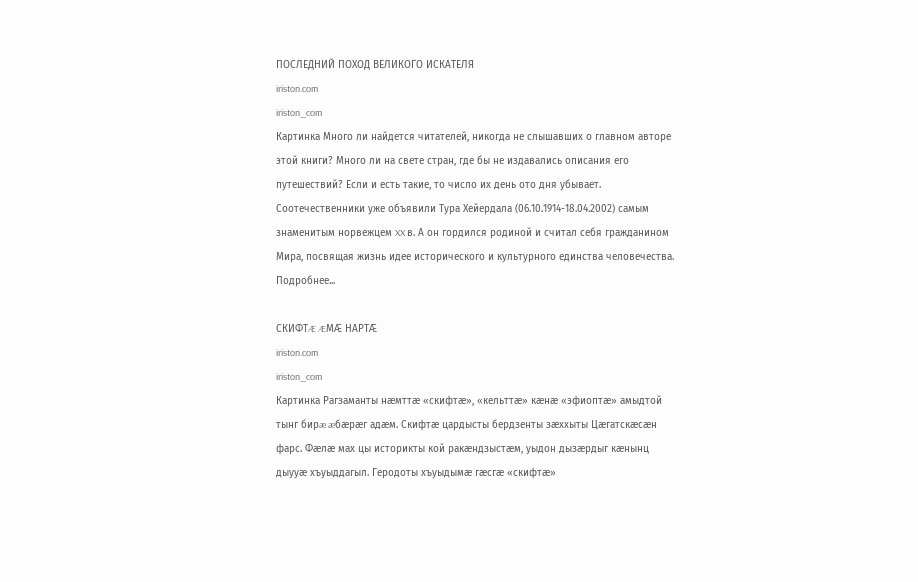ПОСЛЕДНИЙ ПОХОД ВЕЛИКОГО ИСКАТЕЛЯ
iriston.com
iriston_com
Картинка Много ли найдется читателей, никогда не слышавших о главном авторе этой книги? Много ли на свете стран, где бы не издавались описания его путешествий? Если и есть такие, то число их день ото дня убывает. Соотечественники уже объявили Тура Хейердала (06.10.1914-18.04.2002) самым знаменитым норвежцем XX в. А он гордился родиной и считал себя гражданином Мира, посвящая жизнь идее исторического и культурного единства человечества.
Подробнее...

СКИФТÆ ÆМÆ НАРТÆ
iriston.com
iriston_com
Картинка Рагзаманты нæмттæ «скифтæ», «кельттæ» кæнæ «эфиоптæ» амыдтой тынг бирæ æбæрæг адæм. Скифтæ цардысты бердзенты зæххыты Цæгатскæсæн фарс. Фæлæ мах цы историкты кой ракæндзыстæм, уыдон дызæрдыг кæнынц дыууæ хъуыддагыл. Геродоты хъуыдымæ гæсгæ «скифтæ»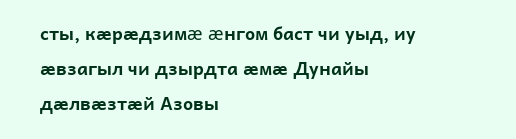сты, кæрæдзимæ æнгом баст чи уыд, иу æвзагыл чи дзырдта æмæ Дунайы дæлвæзтæй Азовы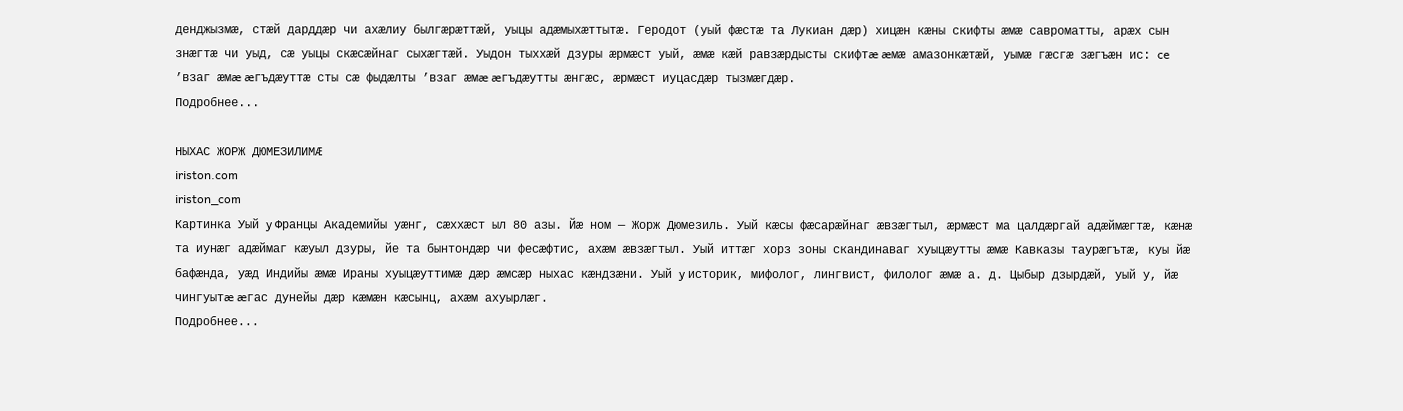денджызмæ, стæй дарддæр чи ахæлиу былгæрæттæй, уыцы адæмыхæттытæ. Геродот (уый фæстæ та Лукиан дæр) хицæн кæны скифты æмæ савроматты, арæх сын знæгтæ чи уыд, сæ уыцы скæсæйнаг сыхæгтæй. Уыдон тыххæй дзуры æрмæст уый, æмæ кæй равзæрдысты скифтæ æмæ амазонкæтæй, уымæ гæсгæ зæгъæн ис: ce ’взаг æмæ æгъдæуттæ сты сæ фыдæлты ’взаг æмæ æгъдæутты æнгæс, æрмæст иуцасдæр тызмæгдæр.
Подробнее...

НЫХАС ЖОРЖ ДЮМЕЗИЛИМÆ
iriston.com
iriston_com
Картинка Уый y Францы Академийы уæнг, сæххæст ыл 80 азы. Йæ ном — Жорж Дюмезиль. Уый кæсы фæсарæйнаг æвзæгтыл, æрмæст ма цалдæргай адæймæгтæ, кæнæ та иунæг адæймаг кæуыл дзуры, йе та бынтондæр чи фесæфтис, ахæм æвзæгтыл. Уый иттæг хорз зоны скандинаваг хуыцæутты æмæ Кавказы таурæгътæ, куы йæ бафæнда, уæд Индийы æмæ Ираны хуыцæуттимæ дæр æмсæр ныхас кæндзæни. Уый y историк, мифолог, лингвист, филолог æмæ а. д. Цыбыр дзырдæй, уый у, йæ чингуытæ æгас дунейы дæр кæмæн кæсынц, ахæм ахуырлæг.
Подробнее...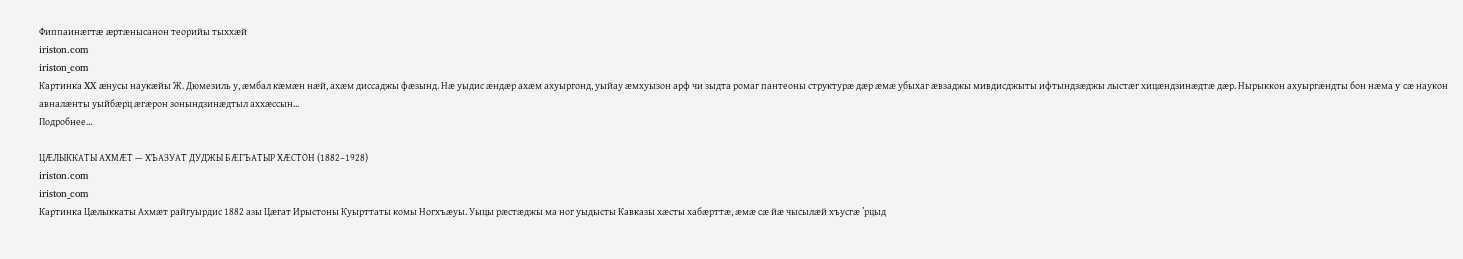Фиппаинæгтæ æртæнысанон теорийы тыххæй
iriston.com
iriston_com
Картинка XX æнусы наукæйы Ж. Дюмезиль у, æмбал кæмæн нæй, ахæм диссаджы фæзынд. Нæ уыдис æндæр ахæм ахуыргонд, уыйау æмхуызон арф чи зыдта ромаг пантеоны структурæ дæр æмæ убыхаг æвзаджы мивдисджыты ифтындзæджы лыстæг хицæндзинæдтæ дæр. Нырыккон ахуыргæндты бон нæма y сæ наукон авналæнты уыйбæрц æгæрон зонындзинæдтыл аххæссын...
Подробнее...

ЦÆЛЫККАТЫ АХМÆТ — ХЪАЗУАТ ДУДЖЫ БÆГЪАТЫР ХÆСТОН (1882–1928)
iriston.com
iriston_com
Картинка Цæлыккаты Ахмæт райгуырдис 1882 азы Цæгат Ирыстоны Куырттаты комы Ногхъæуы. Уыцы рæстæджы ма ног уыдысты Кавказы хæсты хабæрттæ, æмæ сæ йæ чысылæй хъусгæ ’рцыд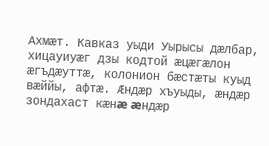Ахмæт. Кавказ уыди Уырысы дæлбар, хицауиуæг дзы кодтой æцæгæлон æгъдæуттæ, колонион бæстæты куыд вæййы, афтæ. Æндæр хъуыды, æндæр зондахаст кæнæ æндæр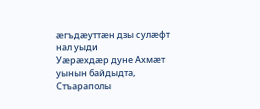æгъдæуттæн дзы сулæфт нал уыди
Уæрæхдæр дуне Ахмæт уынын байдыдта, Стъараполы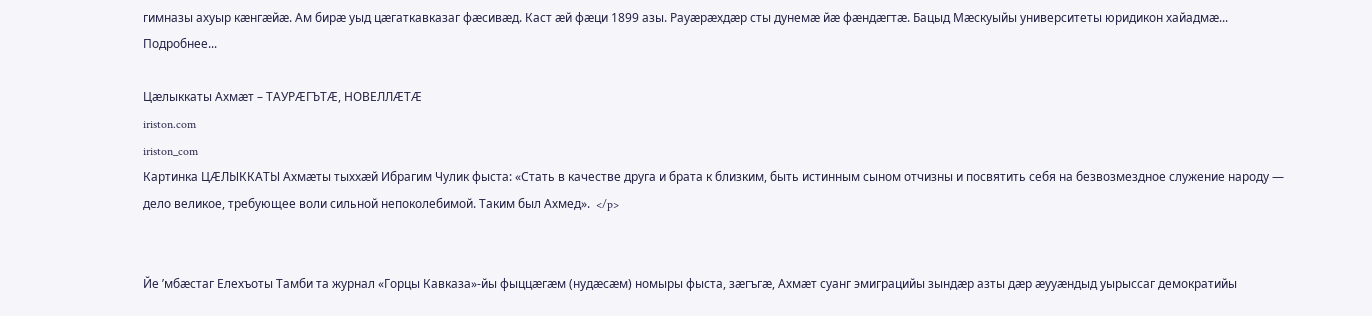гимназы ахуыр кæнгæйæ. Ам бирæ уыд цæгаткавказаг фæсивæд. Каст æй фæци 1899 азы. Рауæрæхдæр сты дунемæ йæ фæндæгтæ. Бацыд Мæскуыйы университеты юридикон хайадмæ...
Подробнее...

Цæлыккаты Ахмæт – ТАУРÆГЪТÆ, НОВЕЛЛÆТÆ
iriston.com
iriston_com
Картинка ЦÆЛЫККАТЫ Ахмæты тыххæй Ибрагим Чулик фыста: «Стать в качестве друга и брата к близким, быть истинным сыном отчизны и посвятить себя на безвозмездное служение народу — дело великое, требующее воли сильной непоколебимой. Таким был Ахмед».  </p>


Йе ’мбæстаг Елехъоты Тамби та журнал «Горцы Кавказа»-йы фыццæгæм (нудæсæм) номыры фыста, зæгъгæ, Ахмæт суанг эмиграцийы зындæр азты дæр æууæндыд уырыссаг демократийы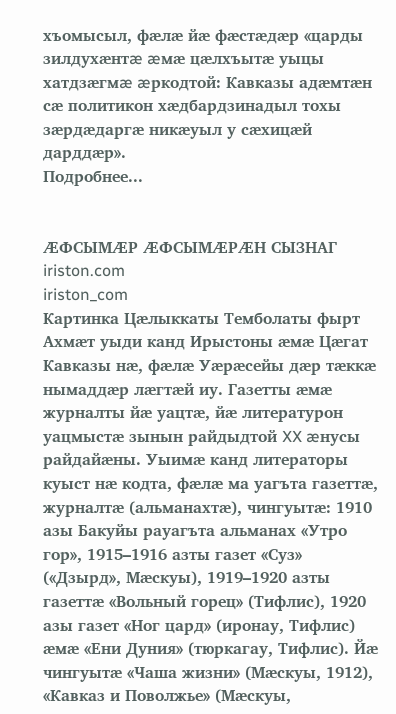хъомысыл, фæлæ йæ фæстæдæр «царды зилдухæнтæ æмæ цæлхъытæ уыцы хатдзæгмæ æркодтой: Кавказы адæмтæн сæ политикон хæдбардзинадыл тохы зæрдæдаргæ никæуыл у сæхицæй дарддæр».
Подробнее...


ÆФСЫМÆР ÆФСЫМÆРÆН СЫЗНАГ
iriston.com
iriston_com
Картинка Цæлыккаты Темболаты фырт Ахмæт уыди канд Ирыстоны æмæ Цæгат Кавказы нæ, фæлæ Уæрæсейы дæр тæккæ нымаддæр лæгтæй иу. Газетты æмæ журналты йæ уацтæ, йæ литературон уацмыстæ зынын райдыдтой XX æнусы райдайæны. Уыимæ канд литераторы куыст нæ кодта, фæлæ ма уагъта газеттæ, журналтæ (альманахтæ), чингуытæ: 1910 азы Бакуйы рауагъта альманах «Утро гор», 1915–1916 азты газет «Суз» («Дзырд», Мæскуы), 1919–1920 азты газеттæ «Вольный горец» (Тифлис), 1920 азы газет «Ног цард» (иронау, Тифлис) æмæ «Ени Дуния» (тюркагау, Тифлис). Йæ чингуытæ «Чаша жизни» (Мæскуы, 1912), «Кавказ и Поволжье» (Мæскуы,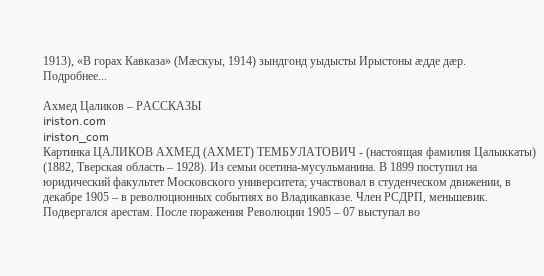1913), «В горах Кавказа» (Мæскуы, 1914) зындгонд уыдысты Ирыстоны æдде дæр.
Подробнее...

Ахмед Цаликов – РАССКАЗЫ
iriston.com
iriston_com
Картинка ЦАЛИКОВ АХМЕД (АХМЕТ) ТЕМБУЛАТОВИЧ - (настоящая фамилия Цалыккаты) (1882, Тверская область – 1928). Из семьи осетина-мусульманина. В 1899 поступил на юридический факультет Московского университета; участвовал в студенческом движении, в декабре 1905 – в революционных событиях во Владикавказе. Член РСДРП, меньшевик. Подвергался арестам. После поражения Революции 1905 – 07 выступал во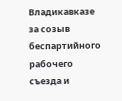Владикавказе за созыв беспартийного рабочего съезда и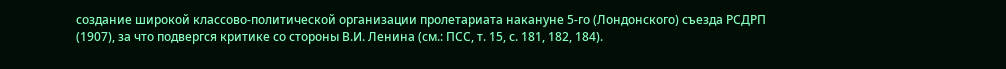создание широкой классово-политической организации пролетариата накануне 5-го (Лондонского) съезда РСДРП (1907), за что подвергся критике со стороны В.И. Ленина (см.: ПСС, т. 15, с. 181, 182, 184).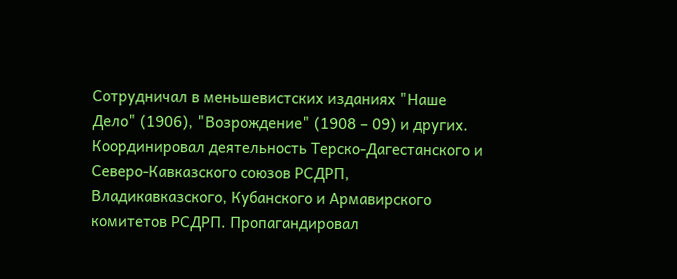Сотрудничал в меньшевистских изданиях "Наше Дело" (1906), "Возрождение" (1908 – 09) и других. Координировал деятельность Терско-Дагестанского и Северо-Кавказского союзов РСДРП, Владикавказского, Кубанского и Армавирского комитетов РСДРП. Пропагандировал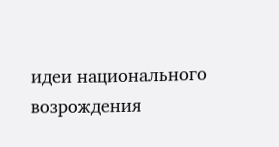идеи национального возрождения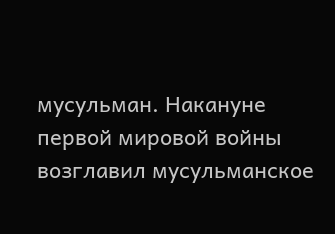мусульман. Накануне первой мировой войны возглавил мусульманское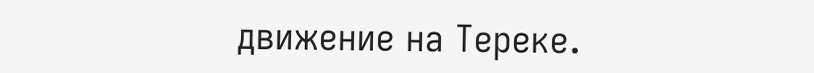движение на Тереке.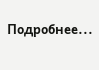Подробнее...